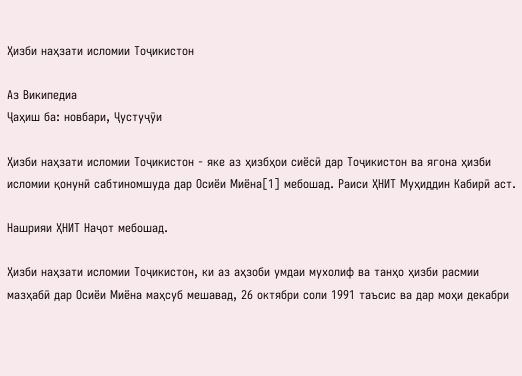Ҳизби наҳзати исломии Тоҷикистон

Аз Википедиа
Ҷаҳиш ба: новбари, Ҷустуҷӯи

Ҳизби наҳзати исломии Тоҷикистон - яке аз ҳизбҳои сиёсӣ дар Тоҷикистон ва ягона ҳизби исломии қонунӣ сабтиномшуда дар Осиёи Миёна[1] мебошад. Раиси ҲНИТ Муҳиддин Кабирӣ аст.

Нашрияи ҲНИТ Наҷот мебошад.

Ҳизби наҳзати исломии Тоҷикистон, ки аз аҳзоби умдаи мухолиф ва танҳо ҳизби расмии мазҳабӣ дар Осиёи Миёна маҳсуб мешавад, 26 октябри соли 1991 таъсис ва дар моҳи декабри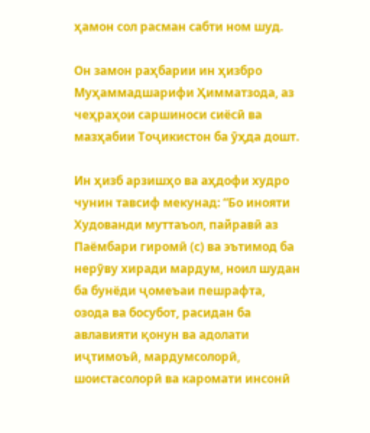ҳамон сол расман сабти ном шуд.

Он замон раҳбарии ин ҳизбро Муҳаммадшарифи Ҳимматзода, аз чеҳраҳои саршиноси сиёсӣ ва мазҳабии Тоҷикистон ба ӯҳда дошт.

Ин ҳизб арзишҳо ва аҳдофи худро чунин тавсиф мекунад: “Бо инояти Худованди муттаъол, пайравӣ аз Паёмбари гиромӣ (с) ва эътимод ба нерӯву хиради мардум, ноил шудан ба бунёди ҷомеъаи пешрафта, озода ва босубот, расидан ба авлавияти қонун ва адолати иҷтимоъӣ, мардумсолорӣ, шоистасолорӣ ва каромати инсонӣ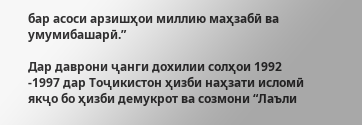бар асоси арзишҳои миллию маҳзабӣ ва умумибашарӣ.”

Дар даврони ҷанги дохилии солҳои 1992 -1997 дар Тоҷикистон ҳизби наҳзати исломӣ якҷо бо ҳизби демукрот ва созмони “Лаъли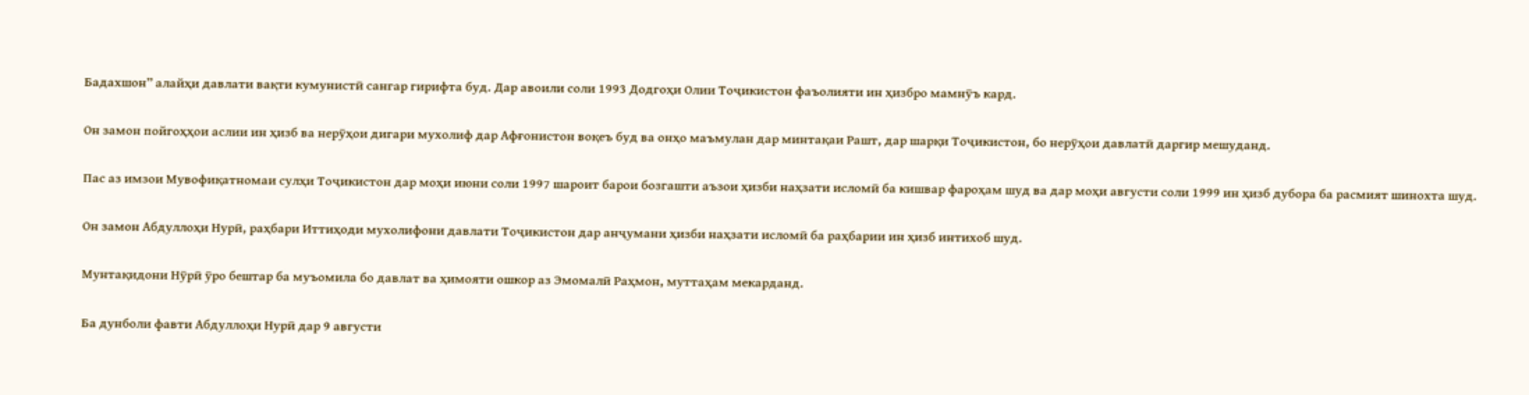Бадахшон” алайҳи давлати вақти кумунистӣ сангар гирифта буд. Дар авоили соли 1993 Додгоҳи Олии Тоҷикистон фаъолияти ин ҳизбро мамнӯъ кард.

Он замон пойгоҳҳои аслии ин ҳизб ва нерӯҳои дигари мухолиф дар Афғонистон воқеъ буд ва онҳо маъмулан дар минтақаи Рашт, дар шарқи Тоҷикистон, бо нерӯҳои давлатӣ даргир мешуданд.

Пас аз имзои Мувофиқатномаи сулҳи Тоҷикистон дар моҳи июни соли 1997 шароит барои бозгашти аъзои ҳизби наҳзати исломӣ ба кишвар фароҳам шуд ва дар моҳи августи соли 1999 ин ҳизб дубора ба расмият шинохта шуд.

Он замон Абдуллоҳи Нурӣ, раҳбари Иттиҳоди мухолифони давлати Тоҷикистон дар анҷумани ҳизби наҳзати исломӣ ба раҳбарии ин ҳизб интихоб шуд.

Мунтақидони Нӯрӣ ӯро бештар ба муъомила бо давлат ва ҳимояти ошкор аз Эмомалӣ Раҳмон, муттаҳам мекарданд.

Ба дунболи фавти Абдуллоҳи Нурӣ дар 9 августи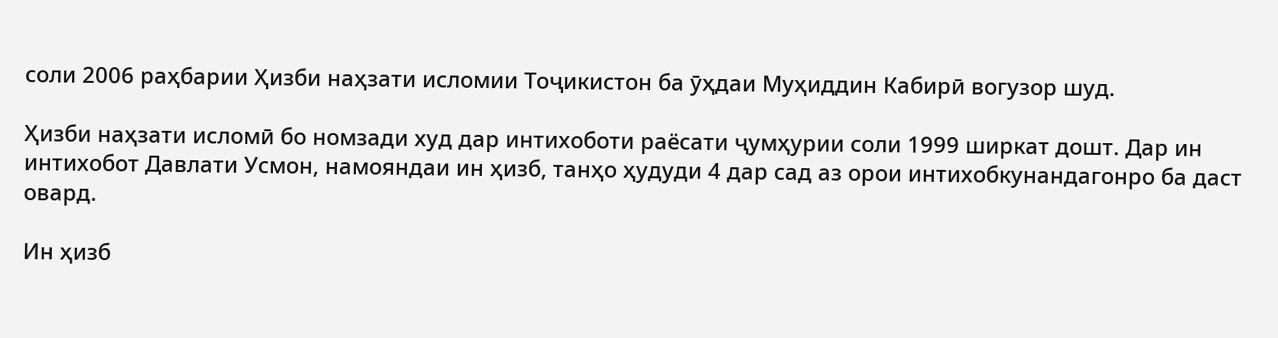соли 2006 раҳбарии Ҳизби наҳзати исломии Тоҷикистон ба ӯҳдаи Муҳиддин Кабирӣ вогузор шуд.

Ҳизби наҳзати исломӣ бо номзади худ дар интихоботи раёсати ҷумҳурии соли 1999 ширкат дошт. Дар ин интихобот Давлати Усмон, намояндаи ин ҳизб, танҳо ҳудуди 4 дар сад аз орои интихобкунандагонро ба даст овард.

Ин ҳизб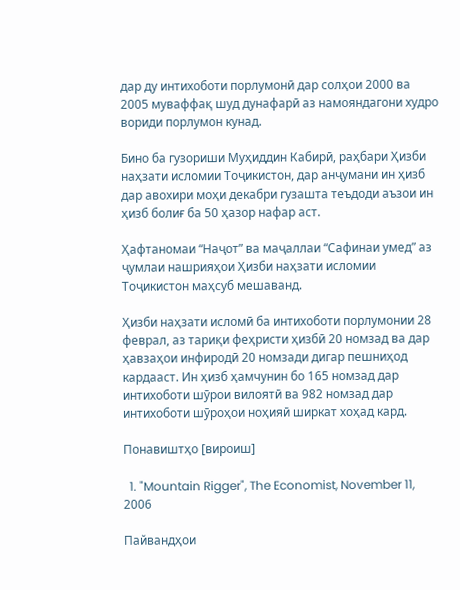дар ду интихоботи порлумонӣ дар солҳои 2000 ва 2005 муваффақ шуд дунафарӣ аз намояндагони худро вориди порлумон кунад.

Бино ба гузориши Муҳиддин Кабирӣ, раҳбари Ҳизби наҳзати исломии Тоҷикистон, дар анҷумани ин ҳизб дар авохири моҳи декабри гузашта теъдоди аъзои ин ҳизб болиғ ба 50 ҳазор нафар аст.

Ҳафтаномаи “Наҷот” ва маҷаллаи “Сафинаи умед” аз ҷумлаи нашрияҳои Ҳизби наҳзати исломии Тоҷикистон маҳсуб мешаванд.

Ҳизби наҳзати исломӣ ба интихоботи порлумонии 28 феврал, аз тариқи феҳристи ҳизбӣ 20 номзад ва дар ҳавзаҳои инфиродӣ 20 номзади дигар пешниҳод кардааст. Ин ҳизб ҳамчунин бо 165 номзад дар интихоботи шӯрои вилоятӣ ва 982 номзад дар интихоботи шӯроҳои ноҳияӣ ширкат хоҳад кард.

Понавиштҳо [вироиш]

  1. "Mountain Rigger", The Economist, November 11, 2006

Пайвандҳои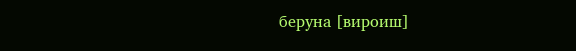беруна [вироиш]